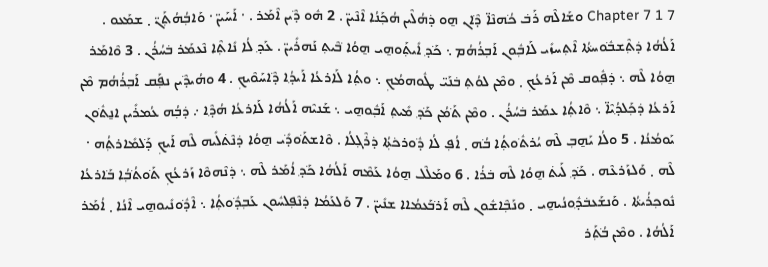7 Chapter 7 1 ܘܫܰܐܠܶܗ ܪܰܒ݁ ܟ݁ܳܗܢܶܐ̈ ܕ݁ܶܐܢ ܗ̱ܘ ܕ݁ܗܳܠܶܝܢ ܗܳܟ݂ܰܢܳܐ ܐܶܢܶܝܢ̈ . 2 ܗܽܘ ܕ݁ܶܝܢ ܐܶܡܰܪ . ܁ ܐܰܚܰܝܢ̈ ܁ ܘܰܐܒ݂ܳܗܳܬ݂ܰܢ̈ ܂ ܫܡܰܥܘ . ܐܰܠܳܗܳܐ ܕ݁ܬ݂ܶܫܒ݁ܽܘܚܬ݁ܳܐ ܐܶܬ݂ܚܙܺܝ ܠܰܐܒ݂ܽܘܢ ܐܰܒ݂ܪܳܗܳܡ ܆ ܟ݁ܰܕ݂ ܐܺܝܬ݂ܰܘܗ̱ܝ ܗ̱ܘܳܐ ܒ݁ܶܝܬ݂ ܢܰܗܪܺܝܢ̈ . ܥܰܕ݂ ܠܳܐ ܢܺܐܬ݂ܶܐ ܢܶܥܡܰܪ ܒ݁ܚܳܪܳܢ . 3 ܘܶܐܡܰܪ ܗ̱ܘܳܐ ܠܶܗ ܆ ܕ݁ܦ݂ܽܘܩ ܡܶܢ ܐܰܪܥܳܟ݂ ܂ ܘܡܶܢ ܠܘܳܬ݂ ܒ݁ܢܰܝ̈ ܛܽܘܗܡܳܟ݂ ܆ ܘܬ݂ܳܐ ܠܰܐܪܥܳܐ ܐܰܝܕ݂ܳܐ ܕ݁ܶܐܚܰܘܶܝܟ݂ . 4 ܘܗܳܝܕ݁ܶܝܢ ܢܦ݂ܰܩ ܐܰܒ݂ܪܳܗܳܡ ܡܶܢ ܐܰܪܥܳܐ ܕ݁ܟ݂ܰܠܕ݂ܳܝܶܐ̈ ܆ ܘܶܐܬ݂ܳܐ ܥܡܰܪ ܒ݁ܚܳܪܳܢ . ܘܡܶܢ ܬ݁ܰܡܳܢ ܟ݁ܰܕ݂ ܡܺܝܬ݂ ܐܰܒ݂ܽܘܗ̱ܝ ܆ ܫܰܢܝܶܗ ܐܰܠܳܗܳܐ ܠܰܐܪܥܳܐ ܗܳܕ݂ܶܐ ܇ ܕ݁ܒ݂ܳܗ ܥܳܡܪܺܝܢ ܐܢ̱ܬ݁ܽܘܢ ܝܰܘܡܳܢܳܐ . 5 ܘܠܳܐ ܝܰܗ̱ܒ݂ ܠܶܗ ܝܳܪܬ݁ܽܘܬ݂ܳܐ ܒ݁ܳܗ ܂ ܐܳܦ݂ ܠܳܐ ܕ݁ܽܘܪܟ݁ܬ݂ܳܐ ܕ݁ܪܶܓ݂ܠܳܐ . ܘܶܐܫܬ݁ܰܘܕ݁ܺܝ ܗ̱ܘܳܐ ܕ݁ܢܶܬ݁ܠܺܝܗ ܠܶܗ ܐܰܝܟ݂ ܕ݁ܰܠܡܺܐܪܬ݂ܳܗ ܁ ܠܶܗ ܂ ܘܰܠܙܰܪܥܶܗ . ܟ݁ܰܕ݂ ܠܰܝܬ݁ ܗ̱ܘܳܐ ܠܶܗ ܒ݁ܪܳܐ . 6 ܘܡܰܠܶܠ ܗ̱ܘܳܐ ܥܰܡܶܗ ܐܰܠܳܗܳܐ ܟ݁ܰܕ݂ ܐܳܡܰܪ ܠܶܗ ܆ ܕ݁ܢܶܗܘܶܐ ܙܰܪܥܳܟ݂ ܬ݁ܰܘܬ݁ܳܒ݂ܳܐ ܒ݁ܰܐܪܥܳܐ ܢܽܘܟ݂ܪܳܝܬ݁ܳܐ . ܘܰܢܫܰܥܒ݁ܕ݂ܽܘܢܳܝܗ̱ܝ ܂ ܘܢܰܒ݂ܶܐܫܽܘܢ ܠܶܗ ܐܰܪܒ݁ܰܥܡܳܐܐ ܫܢܺܝܢ̈ . 7 ܘܰܠܥܰܡܳܐ ܕ݁ܢܶܦ݂ܠܚܽܘܢ ܥܰܒ݂ܕ݁ܽܘܬ݂ܳܐ ܆ ܐܶܕ݁ܽܘܢܺܝܘܗ̱ܝ ܐܶܢܳܐ ܂ ܐܳܡܰܪ ܐܰܠܳܗܳܐ . ܘܡܶܢ ܒ݁ܳܬ݂ܰܪ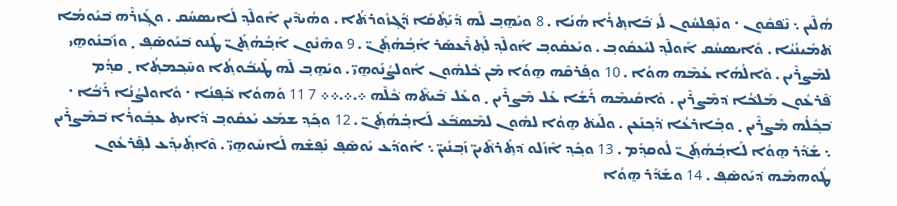ܗܳܠܶܝܢ ܆ ܢܶܦ݁ܩܽܘܢ ܁ ܘܢܶܦ݂ܠܚܽܘܢ ܠܺܝ ܒ݁ܰܐܬ݂ܪܳܐ ܗܳܢܳܐ . 8 ܘܝܰܗ̱ܒ݂ ܠܶܗ ܕ݁ܺܝܰܬ݂ܺܩܺܐ ܕ݁ܰܓ݂ܙܽܘܪܬ݁ܳܐ . ܘܗܳܝܕ݁ܶܝܢ ܐܰܘܠܶܕ݂ ܠܺܐܝܣܚܳܩ . ܘܓ݂ܰܙܪܶܗ ܒ݁ܝܰܘܡܳܐ ܬ݁ܡܺܝܢܳܝܳܐ . ܘܺܐܝܣܚܳܩ ܐܰܘܠܶܕ݂ ܠܝܰܥܩܽܘܒ݂ . ܘܝܰܥܩܽܘܒ݂ ܐܰܘܠܶܕ݂ ܠܰܬ݂ܪܶܥܣܰܪ ܐܰܒ݂ܳܗܳܬ݂ܰܢ̈ . 9 ܘܗܶܢܽܘܢ ܐܰܒ݂ܳܗܳܬ݂ܰܢ̈ ܛܰܢܘ ܒ݁ܝܰܘܣܶܦ݂ ܂ ܘܙܰܒ݁ܢܽܘܗ̱ܝ ܠܡܶܨܪܶܝܢ . ܘܰܐܠܳܗܳܐ ܥܰܡܶܗ ܗܘܳܐ . 10 ܘܦ݂ܰܪܩܶܗ ܗ̱ܘܳܐ ܡܶܢ ܟ݁ܽܠܗܽܘܢ ܐܽܘܠܨܳܢܰܘܗ̱ܝ̈ . ܘܝܰܗ̱ܒ݂ ܠܶܗ ܛܰܝܒ݁ܽܘܬ݂ܳܐ ܘܚܶܟ݂ܡܬ݂ܳܐ ܂ ܩܕ݂ܳܡ ܦ݁ܶܪܥܽܘܢ ܡܰܠܟ݁ܳܐ ܕ݁ܡܶܨܪܶܝܢ . ܘܰܐܩܺܝܡܶܗ ܪܺܫܳܐ ܥܰܠ ܡܶܨܪܶܝܢ ܂ ܘܥܰܠ ܒ݁ܰܝܬ݁ܶܗ ܟ݁ܽܠܶܗ ܀.܀.܀܀ 7 11 ܘܰܗܘܳܐ ܟ݁ܰܦ݂ܢܳܐ ܁ ܘܽܐܘܠܨܳܢܳܐ ܪܰܒ݁ܳܐ ܁ ܒ݁ܟ݂ܽܠܳܗ ܡܶܨܪܶܝܢ ܂ ܘܒ݂ܰܐܪܥܳܐ ܕ݁ܰܟ݂ܢܰܥܢ . ܘܠܰܝܬ݁ ܗ̱ܘܳܐ ܠܗܽܘܢ ܠܡܶܣܒ݁ܰܥ ܠܰܐܒ݂ܳܗܳܬ݂ܰܢ̈ . 12 ܘܟ݂ܰܕ݂ ܫܡܰܥ ܝܰܥܩܽܘܒ݂ ܕ݁ܺܐܝܬ݂ ܥܒ݂ܽܘܪܳܐ ܒ݁ܡܶܨܪܶܝܢ ܆ ܫܰܕ݁ܰܪ ܗ̱ܘܳܐ ܠܰܐܒ݂ܳܗܳܬ݂ܰܢ̈ ܠܽܘܩܕ݂ܰܡ . 13 ܘܟ݂ܰܕ݂ ܐܶܙܰܠܘ ܕ݁ܬ݂ܰܪܬ݁ܶܝܢ̈ ܙܰܒ݂ܢܺܝܢ̈ ܆ ܐܰܘܕ݁ܰܥ ܝܰܘܣܶܦ݂ ܢܰܦ݂ܫܶܗ ܠܰܐܚܰܘܗ̱ܝ̈ . ܘܶܐܬ݂ܺܝܕ݂ܰܥ ܠܦ݂ܶܪܥܽܘܢ ܛܽܘܗܡܶܗ ܕ݁ܝܰܘܣܶܦ݂ . 14 ܘܫܰܕ݁ܰܪ ܗ̱ܘܳܐ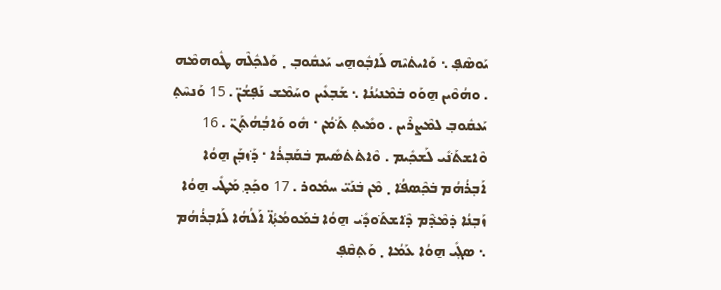ܝܰܘܣܶܦ݂ ܆ ܘܰܐܝܬ݁ܝܶܗ ܠܰܐܒ݂ܽܘܗ̱ܝ ܝܰܥܩܽܘܒ݂ ܂ ܘܰܠܟ݂ܽܠܶܗ ܛܽܘܗܡܶܗ . ܘܗܳܘܶܝܢ ܗ̱ܘܰܘ ܒ݁ܡܶܢܝܳܢܳܐ ܆ ܫܰܒ݂ܥܺܝܢ ܘܚܰܡܶܫ ܢܰܦ݂ܫܳܢ̈ . 15 ܘܰܢܚܶܬ݂ ܝܰܥܩܽܘܒ݂ ܠܡܶܨܪܶܝܢ . ܘܡܺܝܬ݂ ܬ݁ܰܡܳܢ ܁ ܗܽܘ ܘܰܐܒ݂ܳܗܳܬ݂ܰܢ̈ . 16 ܘܶܐܫܬ݁ܰܢܺܝ ܠܰܫܟ݂ܺܝܡ . ܘܶܐܬ݁ܬ݁ܣܺܝܡ ܒ݁ܩܰܒ݂ܪܳܐ ܁ ܕ݁ܰܙܒ݂ܰܢ ܗ̱ܘܳܐ ܐܰܒ݂ܪܳܗܳܡ ܒ݁ܟ݂ܶܣܦ݁ܳܐ ܂ ܡܶܢ ܒ݁ܢܰܝ̈ ܚܡܽܘܪ . 17 ܘܟ݂ܰܕ݂ ܡܰܛܺܝ ܗ̱ܘܳܐ ܙܰܒ݂ܢܳܐ ܕ݁ܡܶܕ݁ܶܡ ܕ݁ܶܐܫܬ݁ܰܘܕ݁ܺܝ ܗ̱ܘܳܐ ܒ݁ܡܰܘܡܳܬ݂ܳܐ̈ ܐܰܠܳܗܳܐ ܠܰܐܒ݂ܪܳܗܳܡ ܆ ܣܓ݂ܺܝ ܗ̱ܘܳܐ ܥܰܡܳܐ ܂ ܘܰܬ݂ܩܶܦ݂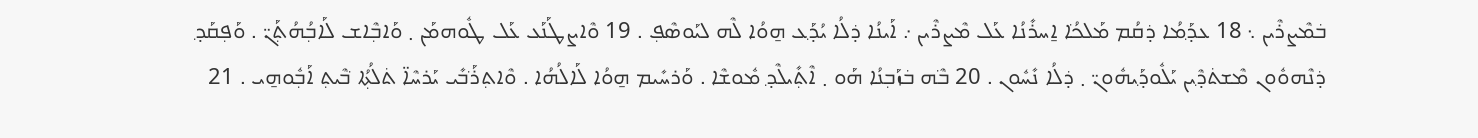ܒ݁ܡܶܨܪܶܝܢ ܆ 18 ܥܕ݂ܰܡܳܐ ܕ݁ܩܳܡ ܡܰܠܟ݁ܳܐ ܐ̱ܚܪܺܢܳܐ ܥܰܠ ܡܶܨܪܶܝܢ ܇ ܐܰܝܢܳܐ ܕ݁ܠܳܐ ܝܳܕ݂ܰܥ ܗ̱ܘܳܐ ܠܶܗ ܠܝܰܘܣܶܦ݂ . 19 ܘܶܐܨܛܰܢܰܥ ܥܰܠ ܛܽܘܗܡܰܢ ܂ ܘܰܐܒ݂ܶܐܫ ܠܰܐܒ݂ܳܗܳܬ݂ܰܢ̈ . ܘܰܦ݂ܩܰܕ݂ ܕ݁ܢܶܗܘܽܘܢ ܡܶܫܬ݁ܕ݂ܶܝܢ ܝܰܠܽܘܕ݂ܰܝܗܽܘܢ̈ ܂ ܕ݁ܠܳܐ ܢܺܚܽܘܢ . 20 ܒ݁ܶܗ ܒ݁ܙܰܒ݂ܢܳܐ ܗܰܘ ܂ ܐܶܬ݂ܺܝܠܶܕ݂ ܡܽܘܫܶܐ . ܘܰܪܚܺܝܡ ܗ̱ܘܳܐ ܠܰܐܠܳܗܳܐ . ܘܶܐܬ݂ܪܰܒ݁ܺܝ ܝܰܪܚܶܐ̈ ܬ݁ܠܳܬ݂ܳܐ ܒ݁ܶܝܬ݂ ܐܰܒ݂ܽܘܗ̱ܝ . 21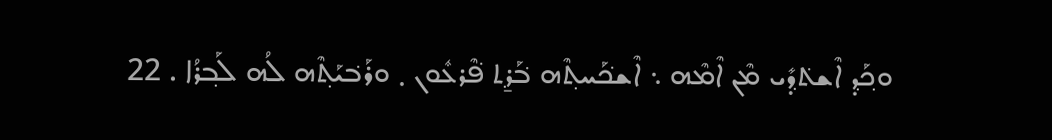ܘܟ݂ܰܕ݂ ܐܶܫܬ݁ܕ݂ܺܝ ܡܶܢ ܐܶܡܶܗ ܆ ܐܶܫܟ݁ܰܚܬ݂ܶܗ ܒ݁ܰܪ̱ܬ݂ ܦ݁ܶܪܥܽܘܢ ܂ ܘܪܰܒ݁ܝܰܬ݂ܶܗ ܠܳܗ ܠܰܒ݂ܪܳܐ . 22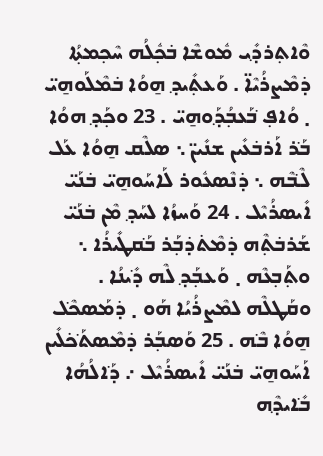ܘܶܐܬ݂ܪܕ݂ܺܝ ܡܽܘܫܶܐ ܒ݁ܟ݂ܽܠܳܗ ܚܶܟ݂ܡܬ݂ܳܐ ܕ݁ܡܶܨܪܳܝܶܐ̈ . ܘܰܥܬ݂ܺܝܕ݂ ܗ̱ܘܳܐ ܒ݁ܡܶܠܰܘܗ̱ܝ̈ ܂ ܘܳܐܦ݂ ܒ݁ܰܥܒ݂ܳܕ݂ܰܘܗ̱ܝ̈ . 23 ܘܟ݂ܰܕ݂ ܗܘܳܐ ܒ݁ܰܪ ܐܰܪܒ݁ܥܺܝܢ ܫܢܺܝܢ̈ ܆ ܣܠܶܩ ܗ̱ܘܳܐ ܥܰܠ ܠܶܒ݁ܶܗ ܆ ܕ݁ܢܶܣܥܽܘܪ ܠܰܐܚܰܘܗ̱ܝ̈ ܒ݁ܢܰܝ̈ ܐܺܝܣܪܳܝܶܠ . 24 ܘܰܚܙܳܐ ܠܚܰܕ݂ ܡܶܢ ܒ݁ܢܰܝ̈ ܫܰܪܒ݁ܬ݂ܶܗ ܕ݁ܡܶܬ݁ܕ݁ܒ݂ܰܪ ܒ݁ܰܩܛܺܝܪܳܐ ܆ ܘܬ݂ܰܒ݂ܥܶܗ ܂ ܘܰܥܒ݂ܰܕ݂ ܠܶܗ ܕ݁ܺܝܢܳܐ . ܘܩܰܛܠܶܗ ܠܡܶܨܪܳܝܳܐ ܗܰܘ ܂ ܕ݁ܡܰܣܟ݁ܶܠ ܗ̱ܘܳܐ ܒ݁ܶܗ . 25 ܘܰܣܒ݂ܰܪ ܕ݁ܡܶܣܬ݁ܰܟ݁ܠܺܝܢ ܐܰܚܰܘܗ̱ܝ̈ ܒ݁ܢܰܝ̈ ܐܺܝܣܪܳܝܶܠ ܇ ܕ݁ܰܐܠܳܗܳܐ ܒ݁ܺܐܝܕ݂ܶܗ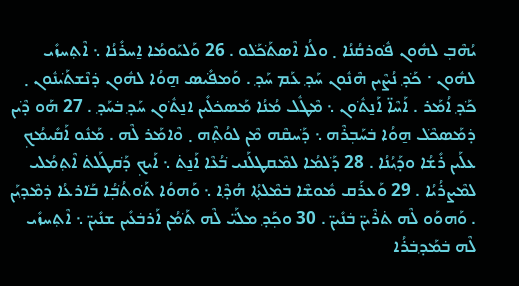ܝܳܗܶܒ݂ ܠܗܽܘܢ ܦ݁ܽܘܪܩܳܢܳܐ ܂ ܘܠܳܐ ܐܶܣܬ݁ܰܟ݁ܰܠܘ . 26 ܘܰܠܝܰܘܡܳܐ ܐ̱ܚܪܺܢܳܐ ܆ ܐܶܬ݂ܚܙܺܝ ܠܗܽܘܢ ܁ ܟ݁ܰܕ݂ ܢܳܨܶܝܢ ܗܶܢܽܘܢ ܚܰܕ݂ ܥܰܡ ܚܰܕ݂ . ܘܰܡܦ݁ܺܝܣ ܗ̱ܘܳܐ ܠܗܽܘܢ ܕ݁ܢܶܫܬ݁ܰܝܢܽܘܢ ܂ ܟ݁ܰܕ݂ ܐܳܡܰܪ . ܐܰܚܶܐ̈ ܐܰܢ̱ܬ݁ܽܘܢ ܆ ܡܶܛܽܠ ܡܳܢܳܐ ܡܰܣܟ݁ܠܺܝܢ ܐܢ̱ܬ݁ܽܘܢ ܚܰܕ݂ ܒ݁ܚܰܕ݂ . 27 ܗܰܘ ܕ݁ܶܝܢ ܕ݁ܡܰܣܟ݁ܶܠ ܗ̱ܘܳܐ ܒ݁ܚܰܒ݂ܪܶܗ ܆ ܕ݁ܰܚܩܶܗ ܡܶܢ ܠܘܳܬ݂ܶܗ ܂ ܘܶܐܡܰܪ ܠܶܗ . ܡܰܢܽܘ ܐܰܩܺܝܡܳܟ݂ ܥܠܰܝܢ ܪܺܫܳܐ ܘܕ݂ܰܝܳܢܳܐ . 28 ܕ݁ܰܠܡܳܐ ܠܡܶܩܛܠܰܢܝ ܒ݁ܳܥܶܐ ܐܰܢ̱ܬ݁ ܆ ܐܰܝܟ݂ ܕ݁ܰܩܛܰܠܬ݁ ܐܶܬ݂ܡܳܠܝ ܠܡܶܨܪܳܝܳܐ . 29 ܘܰܥܪܰܩ ܡܽܘܫܶܐ ܒ݁ܡܶܠܬ݂ܳܐ ܗܳܕ݂ܶܐ ܆ ܘܰܗܘܳܐ ܬ݁ܰܘܬ݁ܳܒ݂ܳܐ ܒ݁ܰܐܪܥܳܐ ܕ݁ܡܶܕ݂ܝܰܢ . ܘܰܗܘܰܘ ܠܶܗ ܬ݁ܪܶܝܢ̈ ܒ݁ܢܺܝܢ̈ . 30 ܘܟ݂ܰܕ݂ ܡܠܰܝ̈ ܠܶܗ ܬ݁ܰܡܳܢ ܐܰܪܒ݁ܥܺܝܢ ܫܢܺܝܢ̈ ܆ ܐܶܬ݂ܚܙܺܝ ܠܶܗ ܒ݁ܡܰܕ݂ܒ݁ܪܳܐ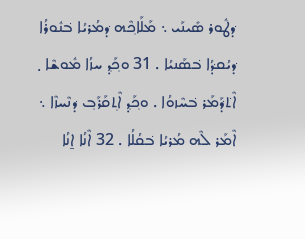ܕ݁ܛܽܘܪ ܣܺܝܢܰܝ ܆ ܡܰܠܰܐܟ݂ܶܗ ܕ݁ܡܳܪܝܳܐ ܒ݁ܢܽܘܪܳܐ ܕ݁ܝܳܩܕ݁ܳܐ ܒ݁ܣܰܢܝܳܐ . 31 ܘܟ݂ܰܕ݂ ܚܙܳܐ ܡܽܘܫܶܐ ܂ ܐܶܬ݁ܕ݁ܰܡܰܪ ܒ݁ܚܶܙܘܳܐ . ܘܟ݂ܰܕ݂ ܐܶܬ݂ܩܰܪܰܒ݂ ܕ݁ܢܶܚܙܶܐ ܆ ܐܶܡܰܪ ܠܶܗ ܡܳܪܝܳܐ ܒ݁ܩܳܠܳܐ . 32 ܐܶܢܳܐ ܐ̱ܢܳܐ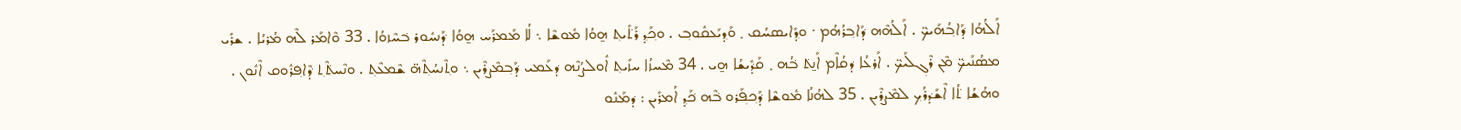ܐܰܠܳܗܳܐ ܕ݁ܰܐܒ݂ܳܗܰܝܟ݁̈ . ܐܰܠܳܗܶܗ ܕ݁ܰܐܒ݂ܪܳܗܳܡ ܁ ܘܕ݂ܺܐܝܣܚܳܩ ܂ ܘܰܕ݂ܝܰܥܩܽܘܒ݂ . ܘܟ݂ܰܕ݂ ܪܰܬ݁ܺܝܬ݂ ܗ̱ܘܳܐ ܡܽܘܫܶܐ ܆ ܠܳܐ ܡܰܡܪܰܚ ܗ̱ܘܳܐ ܕ݁ܰܢܚܽܘܪ ܒ݁ܚܶܙܘܳܐ . 33 ܘܶܐܡܰܪ ܠܶܗ ܡܳܪܝܳܐ . ܫܪܺܝ ܡܣܳܢܰܝܟ݁̈ ܡܶܢ ܪܶܓ݂ܠܰܝܟ݁̈ . ܐܰܪܥܳܐ ܕ݁ܩܳܐܶܡ ܐܰܢ̱ܬ݁ ܒ݁ܳܗ ܂ ܩܰܕ݁ܺܝܫܳܐ ܗ̱ܝ . 34 ܡܶܚܙܳܐ ܚܙܺܝܬ݂ ܐܽܘܠܨܳܢܶܗ ܕ݁ܥܰܡܝ ܕ݁ܰܒ݂ܡܶܨܪܶܝܢ ܆ ܘܬ݂ܶܢܚܳܬ݂ܶܗ̈ ܫܶܡܥܶܬ݂ . ܘܢܶܚܬ݁ܶܬ݂ ܕ݁ܶܐܦ݂ܪܽܘܩ ܐܶܢܽܘܢ . ܘܗܳܫܳܐ ܬ݁ܳܐ ܐܶܫܰܕ݁ܪܳܟ݂ ܠܡܶܨܪܶܝܢ . 35 ܠܗܳܢܳܐ ܡܽܘܫܶܐ ܕ݁ܰܟ݂ܦ݂ܰܪܘ ܒ݁ܶܗ ܟ݁ܰܕ݂ ܐܳܡܪܺܝܢ : ܕ݁ܡܰܢܽܘ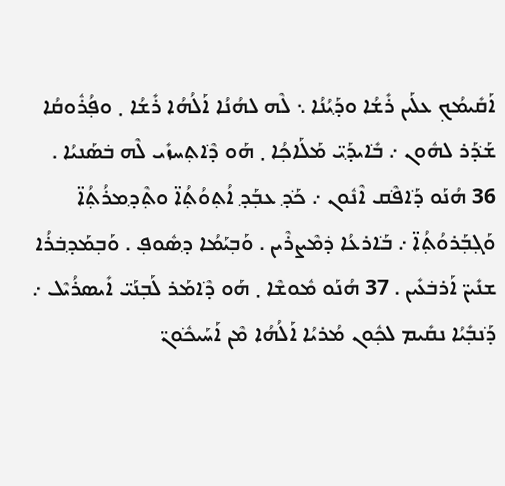ܐܰܩܺܝܡܳܟ݂ ܥܠܰܝܢ ܪܺܫܳܐ ܘܕ݂ܰܝܳܢܳܐ ܆ ܠܶܗ ܠܗܳܢܳܐ ܐܰܠܳܗܳܐ ܪܺܫܳܐ ܂ ܘܦ݂ܳܪܽܘܩܳܐ ܫܰܕ݁ܰܪ ܠܗܽܘܢ ܇ ܒ݁ܺܐܝܕ݂ܰܝ̈ ܡܰܠܰܐܟ݂ܳܐ ܂ ܗܰܘ ܕ݁ܶܐܬ݂ܚܙܺܝ ܠܶܗ ܒ݁ܣܰܢܝܳܐ . 36 ܗܳܢܰܘ ܕ݁ܰܐܦ݁ܶܩ ܐܶܢܽܘܢ ܇ ܟ݁ܰܕ݂ ܥܒ݂ܰܕ݂ ܐܳܬ݂ܘܳܬ݂ܳܐ̈ ܘܬ݂ܶܕ݂ܡܪܳܬ݂ܳܐ̈ ܘܰܓ݂ܒ݂ܰܪܘܳܬ݂ܳܐ̈ ܇ ܒ݁ܰܐܪܥܳܐ ܕ݁ܡܶܨܪܶܝܢ . ܘܰܒ݂ܝܰܡܳܐ ܕ݂ܣܽܘܦ݂ . ܘܰܒ݂ܡܰܕ݂ܒ݁ܪܳܐ ܫܢܺܝܢ̈ ܐܰܪܒ݁ܥܺܝܢ . 37 ܗܳܢܰܘ ܡܽܘܫܶܐ ܂ ܗܰܘ ܕ݁ܶܐܡܰܪ ܠܰܒ݂ܢܰܝ̈ ܐܺܝܣܪܳܝܶܠ ܇ ܕ݁ܰܢܒ݂ܺܝܳܐ ܢܩܺܝܡ ܠܟ݂ܽܘܢ ܡܳܪܝܳܐ ܐܰܠܳܗܳܐ ܡܶܢ ܐܰܚܰܝܟ݁ܽܘܢ̈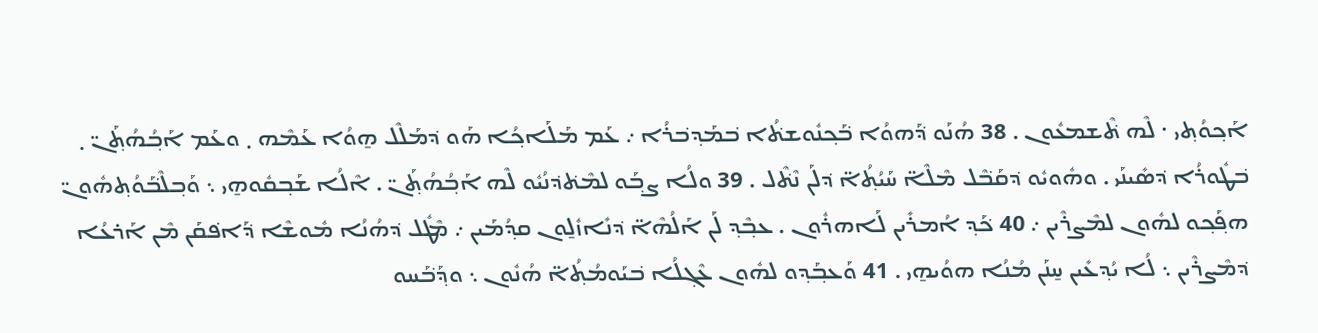ܐܰܟ݂ܘܳܬ݂ܝ ܁ ܠܶܗ ܬ݁ܶܫܡܥܽܘܢ . 38 ܗܳܢܰܘ ܕ݁ܰܗܘܳܐ ܒ݁ܰܟ݂ܢܽܘܫܬ݁ܳܐ ܒ݁ܡܰܕ݂ܒ݁ܪܳܐ ܇ ܥܰܡ ܡܰܠܰܐܟ݂ܳܐ ܗܰܘ ܕ݁ܡܰܠܶܠ ܗ̱ܘܳܐ ܥܰܡܶܗ ܂ ܘܥܰܡ ܐܰܒ݂ܳܗܳܬ݂ܰܢ̈ ܂ ܒ݁ܛܽܘܪܳܐ ܕ݁ܣܺܝܢܰܝ . ܘܗܽܘܝܽܘ ܕ݁ܩܰܒ݁ܶܠ ܡܶܠܶܐ̈ ܚܰܝܳܬ݂ܳܐ̈ ܕ݁ܠܰܢ ܢܶܬ݁ܶܠ . 39 ܘܠܳܐ ܨܒ݂ܰܘ ܠܡܶܬ݁ܕ݁ܢܳܝܽܘ ܠܶܗ ܐܰܒ݂ܳܗܳܬ݂ܰܢ̈ . ܐܶܠܳܐ ܫܰܒ݂ܩܽܘܗ̱ܝ ܆ ܘܰܒ݂ܠܶܒ݁ܰܘܳܬ݂ܗܽܘܢ̈ ܗܦ݂ܰܟ݂ܘ ܠܗܽܘܢ ܠܡܶܨܪܶܝܢ ܇ 40 ܟ݁ܰܕ݂ ܐܳܡܪܺܝܢ ܠܰܐܗܪܽܘܢ . ܥܒ݂ܶܕ݂ ܠܰܢ ܐܰܠܳܗܶܐ̈ ܕ݁ܢܺܐܙܽܠ̱ܘܢ ܩܕ݂ܳܡܰܝܢ ܇ ܡܶܛܽܠ ܕ݁ܗܳܢܳܐ ܡܽܘܫܶܐ ܕ݁ܰܐܦ݁ܩܰܢ ܡܶܢ ܐܰܪܥܳܐ ܕ݁ܡܶܨܪܶܝܢ ܆ ܠܳܐ ܝܳܕ݂ܥܺܝܢ ܚ̱ܢܰܢ ܡܳܢܳܐ ܗܘܳܝܗ̱ܝ . 41 ܘܰܥܒ݂ܰܕ݂ܘ ܠܗܽܘܢ ܥܶܓ݂ܠܳܐ ܒ݁ܝܰܘܡܳܬ݂ܳܐ̈ ܗܳܢܽܘܢ ܆ ܘܕ݂ܰܒ݁ܰܚܘ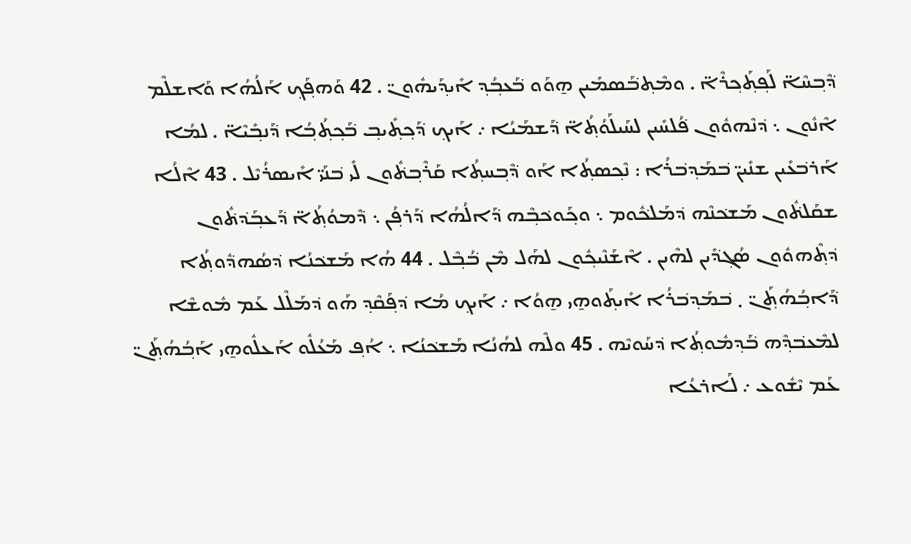ܕ݁ܶܒ݂ܚܶܐ̈ ܠܰܦ݂ܬ݂ܰܟ݂ܪܶܐ̈ . ܘܡܶܬ݂ܒ݁ܰܣܡܺܝܢ ܗ̱ܘܰܘ ܒ݁ܰܥܒ݂ܳܕ݂ ܐܺܝܕ݂ܰܝܗܽܘܢ̈ . 42 ܘܰܗܦ݂ܰܟ݂ ܐܰܠܳܗܳܐ ܘܰܐܫܠܶܡ ܐܶܢܽܘܢ ܆ ܕ݁ܢܶܗܘܽܘܢ ܦ݁ܳܠܚܺܝܢ ܠܚܰܝܠܰܘܳܬ݂ܳܐ̈ ܕ݁ܰܫܡܰܝܳܐ ܇ ܐܰܝܟ݂ ܕ݁ܰܟ݂ܬ݂ܺܝܒ݂ ܒ݁ܰܟ݂ܬ݂ܳܒ݂ܳܐ ܕ݁ܰܢܒ݂ܺܝܶܐ̈ . ܠܡܳܐ ܐܰܪܒ݁ܥܺܝܢ ܫܢܺܝܢ̈ ܒ݁ܡܰܕ݂ܒ݁ܪܳܐ : ܢܶܟ݂ܣܬ݂ܳܐ ܐܰܘ ܕ݁ܶܒ݂ܚܬ݂ܳܐ ܩܰܪܶܒ݂ܬ݁ܽܘܢ ܠܺܝ ܒ݁ܢܰܝ̈ ܐܺܝܣܪܳܝܶܠ . 43 ܐܶܠܳܐ ܫܩܰܠܬ݁ܽܘܢ ܡܰܫܟ݁ܢܶܗ ܕ݁ܡܰܠܟ݁ܽܘܡ ܆ ܘܟ݂ܰܘܟ݁ܒ݂ܶܗ ܕ݁ܰܐܠܳܗܳܐ ܕ݁ܰܪܦ݂ܳܢ ܆ ܕ݁ܶܡܘܳܬ݂ܳܐ̈ ܕ݁ܰܥܒ݂ܰܕ݁ܬ݁ܽܘܢ ܕ݁ܬ݂ܶܗܘܽܘܢ ܣܳܓ݂ܕ݁ܺܝܢ ܠܗܶܝܢ . ܐܶܫܰܢܶܝܟ݂ܽܘܢ ܠܗܰܠ ܡܶܢ ܒ݁ܳܒ݂ܶܠ . 44 ܗܳܐ ܡܰܫܟ݁ܢܳܐ ܕ݁ܣܳܗܕ݁ܽܘܬ݂ܳܐ ܕ݁ܰܐܒ݂ܳܗܳܬ݂ܰܢ̈ ܂ ܒ݁ܡܰܕ݂ܒ݁ܪܳܐ ܐܺܝܬ݂ܰܘܗ̱ܝ ܗ̱ܘܳܐ ܇ ܐܰܝܟ݂ ܡܳܐ ܕ݁ܦ݂ܰܩܶܕ݂ ܗܰܘ ܕ݁ܡܰܠܶܠ ܥܰܡ ܡܽܘܫܶܐ ܠܡܶܥܒ݁ܕ݂ܶܗ ܒ݁ܰܕ݂ܡܽܘܬ݂ܳܐ ܕ݁ܚܰܘܝܶܗ . 45 ܘܠܶܗ ܠܗܳܢܳܐ ܡܰܫܟ݁ܢܳܐ ܆ ܐܳܦ݂ ܡܰܥܳܠܽܘ ܐܰܥܠܽܘܗ̱ܝ ܐܰܒ݂ܳܗܳܬ݂ܰܢ̈ ܥܰܡ ܝܶܫܽܘܥ ܇ ܠܰܐܪܥܳܐ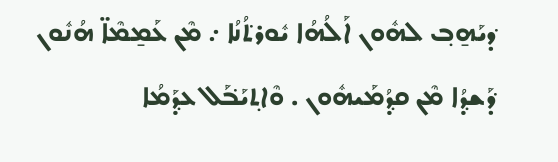ܕ݁ܝܰܗ̱ܒ݂ ܠܗܽܘܢ ܐܰܠܳܗܳܐ ܝܽܘܪܬ݁ܳܢܳܐ ܇ ܡܶܢ ܥܰܡ̱ܡܶܐ̈ ܗܳܢܽܘܢ ܕ݁ܰܫܕ݂ܳܐ ܡܶܢ ܩܕ݂ܳܡܰܝܗܽܘܢ . ܘܶܐܬ݂ܝܰܒ݁ܰܠ ܥܕ݂ܰܡܳܐ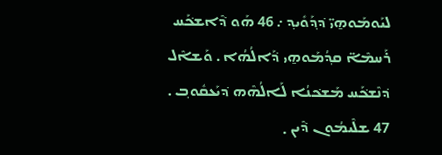ܠܝܰܘܡܰܘܗ̱ܝ̈ ܕ݁ܕ݂ܰܘܺܝܕ݂ ܇ 46 ܗܰܘ ܕ݁ܶܐܫܟ݁ܰܚ ܪܰܚܡܶܐ̈ ܩܕ݂ܳܡܰܘܗ̱ܝ ܕ݁ܰܐܠܳܗܳܐ . ܘܰܫܐܶܠ ܕ݁ܢܶܫܟ݁ܰܚ ܡܰܫܟ݁ܢܳܐ ܠܰܐܠܳܗܶܗ ܕ݁ܝܰܥܩܽܘܒ݂ . 47 ܫܠܶܝܡܳܘܢ ܕ݁ܶܝܢ ܂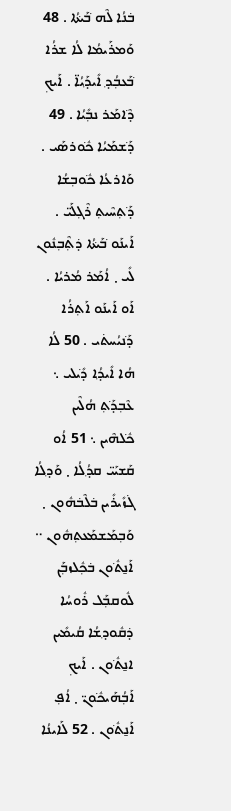ܒ݁ܢܳܐ ܠܶܗ ܒ݁ܰܝܬ݁ܳܐ . 48 ܘܰܡܪܰܝܡܳܐ ܠܳܐ ܫܪܳܐ ܒ݁ܰܥܒ݂ܳܕ݂ ܐܺܝܕ݂ܰܝܳܐ̈ . ܐܰܝܟ݂ ܕ݁ܶܐܡܰܪ ܢܒ݂ܺܝܳܐ . 49 ܕ݁ܰܫܡܰܝܳܐ ܟ݁ܽܘܪܣܰܝ . ܘܰܐܪܥܳܐ ܟ݁ܽܘܒ݂ܫܳܐ ܕ݁ܰܬ݂ܚܶܝܬ݂ ܪܶܓ݂ܠܰܝ̈ . ܐܰܝܢܰܘ ܒ݁ܰܝܬ݁ܳܐ ܕ݁ܬ݂ܶܒ݂ܢܽܘܢ ܠܺܝ ܂ ܐܳܡܰܪ ܡܳܪܝܳܐ . ܐܰܘ ܐܰܝܢܰܘ ܐܰܬ݂ܪܳܐ ܕ݁ܰܢܝܳܚܬ݁ܝ . 50 ܠܳܐ ܗܳܐ ܐܺܝܕ݂ܳܐ ܕ݁ܺܝܠܝ ܆ ܥܶܒ݂ܕ݁ܰܬ݂ ܗܳܠܶܝܢ ܟ݁ܽܠܗܶܝܢ ܆ 51 ܐܳܘ ܩܰܫܝܰܝ̈ ܩܕ݂ܳܠܳܐ ܂ ܘܰܕ݂ܠܳܐ ܓ݁ܙܺܝܪܺܝܢ ܒ݁ܠܶܒ݁ܗܽܘܢ ܂ ܘܰܒ݂ܡܰܫܡܰܥܬ݂ܗܽܘܢ ܅ ܐܰܢ̱ܬ݁ܽܘܢ ܒ݁ܟ݂ܽܠܙܒ݂ܰܢ ܠܽܘܩܒ݂ܰܠ ܪܽܘܚܳܐ ܕ݁ܩܽܘܕ݂ܫܳܐ ܩܳܝܡܺܝܢ ܐܢ̱ܬ݁ܽܘܢ . ܐܰܝܟ݂ ܐܰܒ݂ܳܗܰܝܟ݁ܽܘܢ̈ ܂ ܐܳܦ݂ ܐܰܢ̱ܬ݁ܽܘܢ . 52 ܠܰܐܝܢܳܐ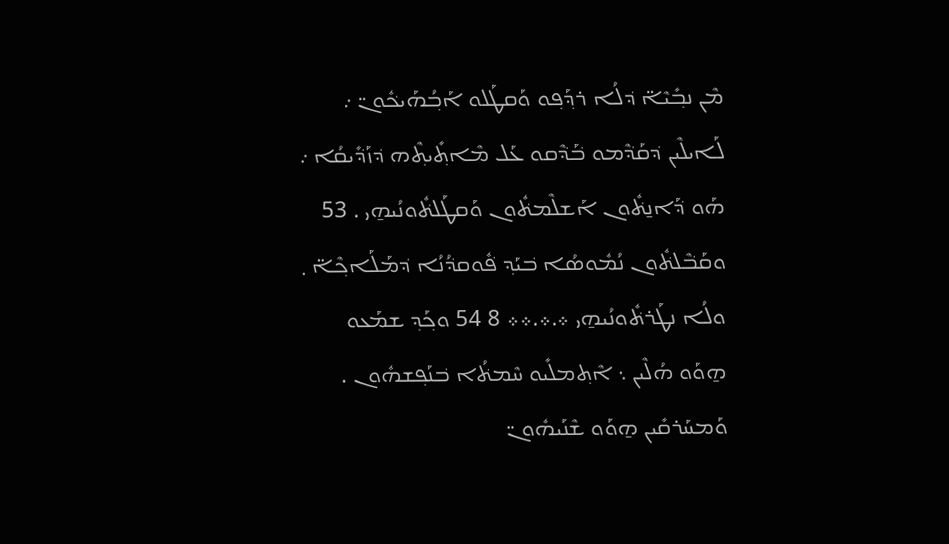ܡܶܢ ܢܒ݂ܺܝܶܐ̈ ܕ݁ܠܳܐ ܪܕ݂ܰܦ݂ܘ ܘܰܩܛܰܠܘ ܐܰܒ݂ܳܗܰܝܟ݁ܽܘܢ̈ ܇ ܠܰܐܝܠܶܝܢ ܕ݁ܩܰܕ݁ܶܡܘ ܒ݁ܰܕ݁ܶܩܘ ܥܰܠ ܡܶܐܬ݂ܺܝܬ݂ܶܗ ܕ݁ܙܰܕ݁ܺܝܩܳܐ ܇ ܗܰܘ ܕ݁ܰܐܢ̱ܬ݁ܽܘܢ ܐܰܫܠܶܡܬ݁ܽܘܢ ܘܰܩܛܰܠܬ݁ܽܘܢܳܝܗ̱ܝ . 53 ܘܩܰܒ݁ܶܠܬ݁ܽܘܢ ܢܳܡܽܘܣܳܐ ܒ݁ܝܰܕ݂ ܦ݁ܽܘܩܕ݁ܳܢܳܐ ܕ݁ܡܰܠܰܐܟ݂ܶܐ̈ ܂ ܘܠܳܐ ܢܛܰܪܬ݁ܽܘܢܳܝܗ̱ܝ ܀.܀.܀܀ 8 54 ܘܟ݂ܰܕ݂ ܫܡܰܥܘ ܗ̱ܘܰܘ ܗܳܠܶܝܢ ܆ ܐܶܬ݂ܡܠܺܝܘ ܚܶܡܬ݁ܳܐ ܒ݁ܢܰܦ݂ܫܗܽܘܢ . ܘܰܡܚܰܪܩܺܝܢ ܗ̱ܘܰܘ ܫܶܢܰܝܗܽܘܢ̈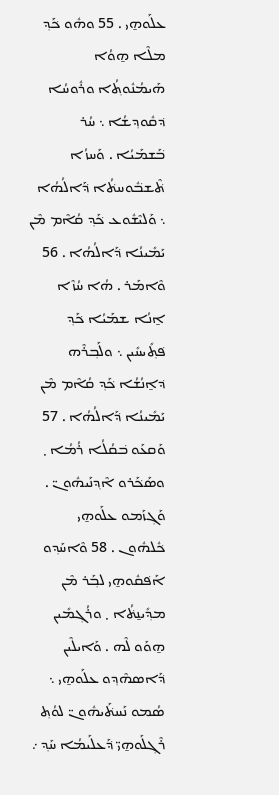ܥܠܰܘܗ̱ܝ . 55 ܘܗܽܘ ܟ݁ܰܕ݂ ܡܠܶܐ ܗ̱ܘܳܐ ܗܰܝܡܳܢܽܘܬ݂ܳܐ ܘܪܽܘܚܳܐ ܕ݁ܩܽܘܕ݂ܫܳܐ ܆ ܚܳܪ ܒ݁ܰܫܡܰܝܳܐ . ܘܰܚܙܳܐ ܬ݁ܶܫܒ݁ܽܘܚܬ݁ܳܐ ܕ݁ܰܐܠܳܗܳܐ ܆ ܘܰܠܝܶܫܽܘܥ ܟ݁ܰܕ݂ ܩܳܐܶܡ ܡܶܢ ܝܰܡܺܝܢܳܐ ܕ݁ܰܐܠܳܗܳܐ . 56 ܘܶܐܡܰܪ . ܗܳܐ ܚܳܙܶܐ ܐ̱ܢܳܐ ܫܡܰܝܳܐ ܟ݁ܰܕ݂ ܦ݁ܬ݂ܺܝܚܺܝܢ ܆ ܘܠܰܒ݂ܪܶܗ ܕ݁ܐ̱ܢܳܫܳܐ ܟ݁ܰܕ݂ ܩܳܐܶܡ ܡܶܢ ܝܰܡܺܝܢܳܐ ܕ݁ܰܐܠܳܗܳܐ . 57 ܘܰܩܥܰܘ ܒ݁ܩܳܠܳܐ ܪܳܡܳܐ ܂ ܘܣܰܟ݁ܰܪܘ ܐܶܕ݂ܢܰܝܗܽܘܢ̈ . ܘܰܓ݂ܙܰܡܘ ܥܠܰܘܗ̱ܝ ܟ݁ܽܠܗܽܘܢ . 58 ܘܶܐܚܰܕ݂ܘ ܐܰܦ݁ܩܽܘܗ̱ܝ ܠܒ݂ܰܪ ܡܶܢ ܡܕ݂ܺܝܢ̱ܬ݁ܳܐ ܂ ܘܪܳܓ݂ܡܺܝܢ ܗ̱ܘܰܘ ܠܶܗ . ܘܰܐܝܠܶܝܢ ܕ݁ܰܐܣܗܶܕ݂ܘ ܥܠܰܘܗ̱ܝ ܆ ܣܳܡܘ ܢܰܚܬ݁ܰܝܗܽܘܢ̈ ܠܘܳܬ݂ ܪܶܓ݂ܠܰܘܗ̱ܝ̈ ܕ݁ܰܥܠܰܝܡܳܐ ܚܰܕ݂ ܇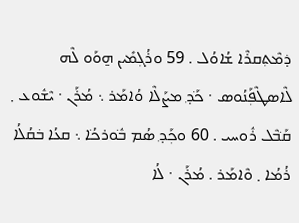ܕ݁ܡܶܬ݂ܩܪܶܐ ܫܳܐܘܳܠ . 59 ܘܪܳܓ݂ܡܺܝܢ ܗ̱ܘܰܘ ܠܶܗ ܠܶܐܣܛܶܦ݂ܰܢܳܘܣ ܁ ܟ݁ܰܕ݂ ܡܨܰܠܶܐ ܘܳܐܡܰܪ ܆ ܡܳܪܰܢ ܁ ܝܶܫܽܘܥ ܂ ܩܰܒ݁ܶܠ ܪܽܘܚܝ . 60 ܘܟ݂ܰܕ݂ ܣܳܡ ܒ݁ܽܘܪܟ݁ܳܐ ܆ ܩܥܳܐ ܒ݁ܩܳܠܳܐ ܪܳܡܳܐ ܂ ܘܶܐܡܰܪ . ܡܳܪܰܢ ܁ ܠܳܐ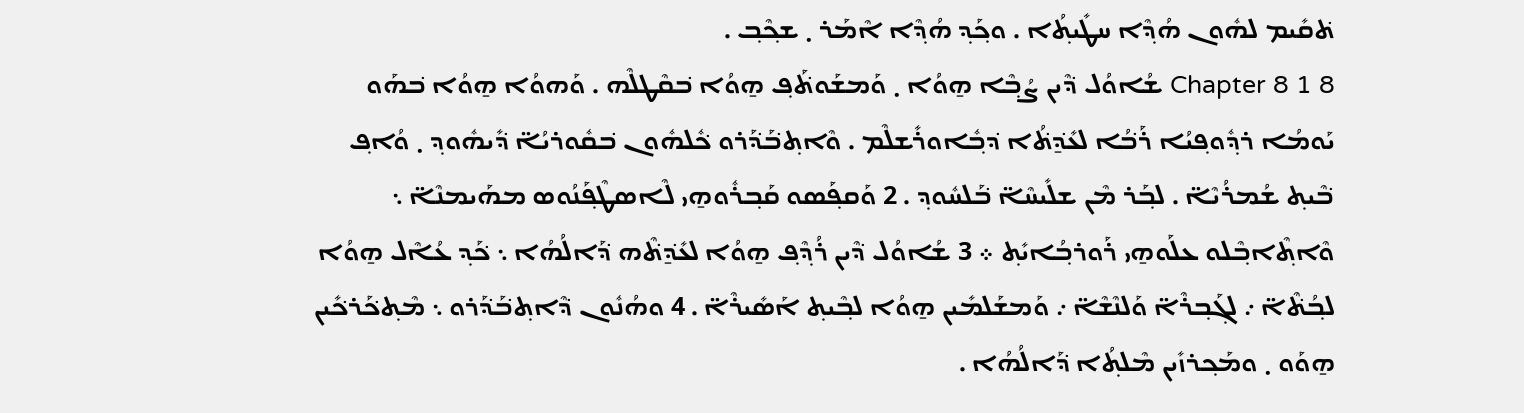ܬ݁ܩܺܝܡ ܠܗܽܘܢ ܗܳܕ݂ܶܐ ܚܛܺܝܬ݂ܳܐ . ܘܟ݂ܰܕ݂ ܗܳܕ݂ܶܐ ܐܶܡܰܪ ܂ ܫܟ݂ܶܒ݂ .
8 Chapter 8 1 ܫܳܐܘܳܠ ܕ݁ܶܝܢ ܨܳܒ݂ܶܐ ܗ̱ܘܳܐ ܂ ܘܰܡܫܰܘܬ݁ܰܦ݂ ܗ̱ܘܳܐ ܒ݁ܩܶܛܠܶܗ . ܘܰܗܘܳܐ ܗ̱ܘܳܐ ܒ݁ܗܰܘ ܝܰܘܡܳܐ ܪܕ݂ܽܘܦ݂ܝܳܐ ܪܰܒ݁ܳܐ ܠܥܺܕ̱݁ܬ݁ܳܐ ܕ݁ܒ݂ܽܐܘܪܺܫܠܶܡ . ܘܶܐܬ݂ܒ݁ܰܕ݁ܰܪܘ ܟ݁ܽܠܗܽܘܢ ܒ݁ܩܽܘܪܝܳܐ̈ ܕ݁ܺܝܗܽܘܕ݂ ܂ ܘܳܐܦ݂ ܒ݁ܶܝܬ݂ ܫܳܡܪܳܝܶܐ̈ . ܠܒ݂ܰܪ ܡܶܢ ܫܠܺܝܚܶܐ̈ ܒ݁ܰܠܚܽܘܕ݂ . 2 ܘܰܩܦ݂ܰܣܘ ܩܰܒ݂ܪܽܘܗ̱ܝ ܠܶܐܣܛܶܦ݂ܰܢܳܘܣ ܡܗܰܝܡܢܶܐ̈ ܆ ܘܶܐܬ݂ܶܐܒ݂ܶܠܘ ܥܠܰܘܗ̱ܝ ܪܰܘܪܒ݂ܳܐܝܺܬ݂ ܀ 3 ܫܳܐܘܳܠ ܕ݁ܶܝܢ ܪܳܕ݂ܶܦ݂ ܗ̱ܘܳܐ ܠܥܺܕ̱݁ܬ݁ܶܗ ܕ݁ܰܐܠܳܗܳܐ ܆ ܟ݁ܰܕ݂ ܥܳܐܶܠ ܗ̱ܘܳܐ ܠܒ݂ܳܬ݁ܶܐ̈ ܇ ܠܓ݂ܰܒ݂ܪܶܐ̈ ܘܰܠܢܶܫܶܐ̈ ܇ ܘܰܡܫܰܠܡܺܝܢ ܗ̱ܘܳܐ ܠܒ݂ܶܝܬ݂ ܐܰܣܺܝܪܶܐ̈ . 4 ܘܗܳܢܽܘܢ ܕ݁ܶܐܬ݂ܒ݁ܰܕ݁ܰܪܘ ܆ ܡܶܬ݂ܟ݁ܰܪܟ݁ܺܝܢ ܗ̱ܘܰܘ ܂ ܘܡܰܟ݂ܪܙܺܝܢ ܡܶܠܬ݂ܳܐ ܕ݁ܰܐܠܳܗܳܐ .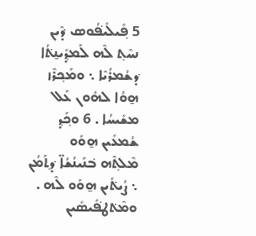5 ܦ݂ܺܝܠܺܝܦ݁ܳܘܣ ܕ݁ܶܝܢ ܢܚܶܬ݂ ܠܶܗ ܠܰܡܕ݂ܺܝܢ̱ܬ݁ܳܐ ܕ݁ܫܳܡܪܳܝܶܐ ܆ ܘܡܰܟ݂ܪܶܙ ܗ̱ܘܳܐ ܠܗܽܘܢ ܥܰܠ ܡܫܺܝܚܳܐ . 6 ܘܟ݂ܰܕ݂ ܫܳܡܥܺܝܢ ܗ̱ܘܰܘ ܡܶܠܬ݂ܶܗ ܒ݁ܢܰܝܢܳܫܳܐ̈ ܕ݁ܬ݂ܰܡܳܢ ܆ ܨܳܝܬ݁ܺܝܢ ܗ̱ܘܰܘ ܠܶܗ . ܘܡܶܬ݁ܛܦ݁ܺܝܣܺܝܢ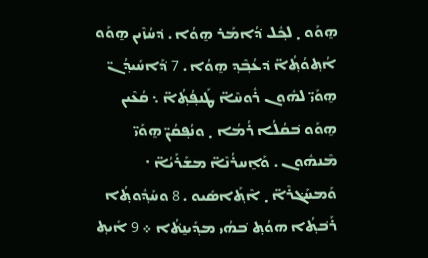ܗ̱ܘܰܘ ܂ ܠܟ݂ܽܠ ܕ݁ܳܐܡܰܪ ܗ̱ܘܳܐ . ܕ݁ܚܳܙܶܝܢ ܗ̱ܘܰܘ ܐܳܬ݂ܘܳܬ݂ܳܐ̈ ܕ݁ܥܳܒ݂ܶܕ݂ ܗ̱ܘܳܐ . 7 ܕ݁ܰܐܚܺܝܕ݂ܳܢ̈ ܗ̱ܘܰܝ̈ ܠܗܽܘܢ ܪܽܘܚܶܐ̈ ܛܰܢܦ݂ܳܬ݂ܳܐ̈ ܆ ܩܳܥܶܝܢ ܗ̱ܘܰܘ ܒ݁ܩܳܠܳܐ ܪܳܡܳܐ ܂ ܘܢܳܦ݂ܩܳܢ̈ ܗ̱ܘܰܝ̈ ܡܶܢܗܽܘܢ . ܘܰܐ̱ܚܪܳܢܶܐ̈ ܡܫܰܪܰܝܳܐ̈ ܁ ܘܰܡܚܰܓ݁ܪܶܐ̈ ܂ ܐܶܬ݂ܰܐܣܺܝܘ . 8 ܘܚܰܕ݂ܽܘܬ݂ܳܐ ܪܰܒ݁ܬ݂ܳܐ ܗܘܳܬ݂ ܒ݁ܗܳܝ ܡܕ݂ܺܝܢ̱ܬ݁ܳܐ ܀ 9 ܐܺܝܬ݂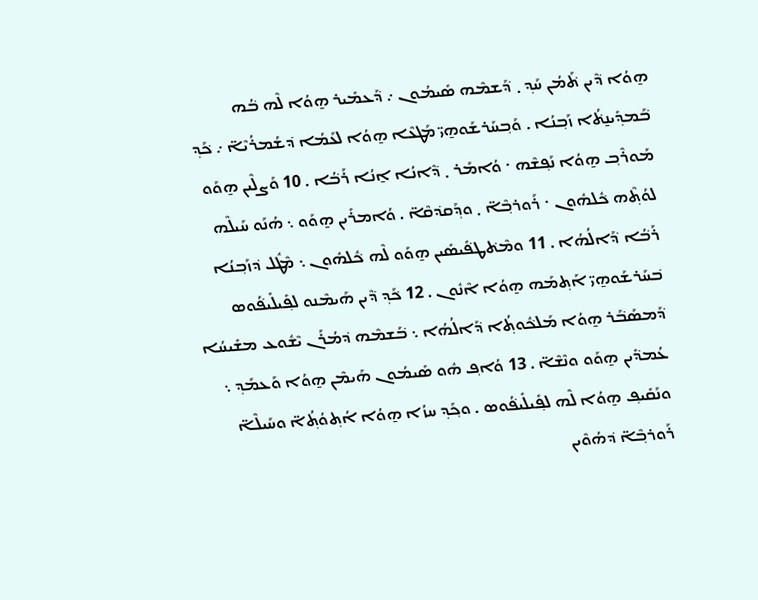ܗ̱ܘܳܐ ܕ݁ܶܝܢ ܬ݁ܰܡܳܢ ܚܰܕ݂ ܂ ܕ݁ܰܫܡܶܗ ܣܺܝܡܳܘܢ ܇ ܕ݁ܰܥܡܺܝܪ ܗ̱ܘܳܐ ܠܶܗ ܒ݁ܳܗ ܒ݁ܰܡܕ݂ܺܝܢ̱ܬ݁ܳܐ ܙܰܒ݂ܢܳܐ . ܘܰܒ݂ܚܰܪܫܰܘܗ̱ܝ̈ ܡܰܛܥܶܐ ܗ̱ܘܳܐ ܠܥܰܡܳܐ ܕ݁ܫܳܡܪܳܝܶܐ̈ ܇ ܟ݁ܰܕ݂ ܡܰܘܪܶܒ݂ ܗ̱ܘܳܐ ܢܰܦ݂ܫܶܗ ܁ ܘܳܐܡܰܪ ܂ ܕ݁ܶܐܢܳܐ ܐ̱ܢܳܐ ܪܰܒ݁ܳܐ . 10 ܘܰܨܠܶܝܢ ܗ̱ܘܰܘ ܠܘܳܬ݂ܶܗ ܟ݁ܽܠܗܽܘܢ ܁ ܪܰܘܪܒ݂ܶܐ̈ ܂ ܘܕ݂ܰܩܕ݁ܩܶܐ̈ . ܘܳܐܡܪܺܝܢ ܗ̱ܘܰܘ ܆ ܗܳܢܰܘ ܚܰܝܠܶܗ ܪܰܒ݁ܳܐ ܕ݁ܰܐܠܳܗܳܐ . 11 ܘܡܶܬ݁ܛܦ݁ܺܝܣܺܝܢ ܗ̱ܘܰܘ ܠܶܗ ܟ݁ܽܠܗܽܘܢ ܆ ܡܶܛܽܠ ܕ݁ܙܰܒ݂ܢܳܐ ܒ݁ܚܰܪܫܰܘܗ̱ܝ̈ ܐܰܬ݂ܡܰܗ ܗ̱ܘܳܐ ܐܶܢܽܘܢ . 12 ܟ݁ܰܕ݂ ܕ݁ܶܝܢ ܗܰܝܡܶܢܘ ܠܦ݂ܺܝܠܺܝܦ݁ܳܘܣ ܕ݁ܰܡܣܰܒ݁ܰܪ ܗ̱ܘܳܐ ܡܰܠܟ݁ܽܘܬ݂ܳܐ ܕ݁ܰܐܠܳܗܳܐ ܆ ܒ݁ܰܫܡܶܗ ܕ݁ܡܳܪܰܢ ܝܶܫܽܘܥ ܡܫܺܝܚܳܐ ܥܳܡܕ݁ܺܝܢ ܗ̱ܘܰܘ ܘܢܶܫܶܐ̈ . 13 ܘܳܐܦ݂ ܗܽܘ ܣܺܝܡܳܘܢ ܗܰܝܡܶܢ ܗ̱ܘܳܐ ܘܰܥܡܰܕ݂ ܆ ܘܢܰܩܺܝܦ݂ ܗ̱ܘܳܐ ܠܶܗ ܠܦ݂ܺܝܠܺܝܦ݁ܳܘܣ . ܘܟ݂ܰܕ݂ ܚܙܳܐ ܗ̱ܘܳܐ ܐܳܬ݂ܘܳܬ݂ܳܐ̈ ܘܚܰܝܠܶܐ̈ ܪܰܘܪܒ݂ܶܐ̈ ܕ݁ܗܳܘܶܝܢ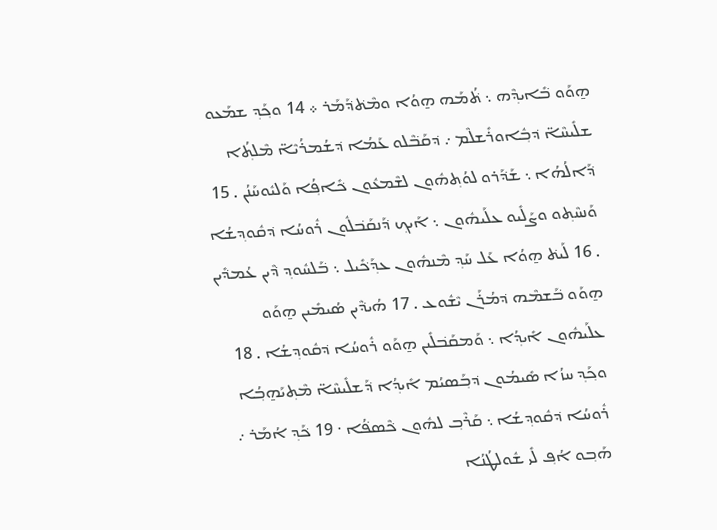ܗ̱ܘܰܘ ܒ݁ܺܐܝܕ݂ܶܗ ܆ ܬ݁ܳܡܰܗ ܗ̱ܘܳܐ ܘܡܶܬ݁ܕ݁ܰܡܰܪ ܀ 14 ܘܟ݂ܰܕ݂ ܫܡܰܥܘ ܫܠܺܝܚܶܐ̈ ܕ݁ܒ݂ܽܐܘܪܺܫܠܶܡ ܇ ܕ݁ܩܰܒ݁ܶܠܘ ܥܰܡܳܐ ܕ݁ܫܳܡܪܳܝܶܐ̈ ܡܶܠܬ݂ܳܐ ܕ݁ܰܐܠܳܗܳܐ ܆ ܫܰܕ݁ܰܪܘ ܠܘܳܬ݂ܗܽܘܢ ܠܫܶܡܥܽܘܢ ܟ݁ܺܐܦ݂ܳܐ ܘܰܠܝܽܘܚܰܢܳܢ . 15 ܘܰܢܚܶܬ݂ܘ ܘܨܰܠܺܝܘ ܥܠܰܝܗܽܘܢ ܆ ܐܰܝܟ݂ ܕ݁ܰܢܩܰܒ݁ܠܽܘܢ ܪܽܘܚܳܐ ܕ݁ܩܽܘܕ݂ܫܳܐ . 16 ܠܰܝܬ݁ ܗ̱ܘܳܐ ܥܰܠ ܚܰܕ݂ ܡܶܢܗܽܘܢ ܥܕ݂ܰܟ݁ܺܝܠ ܆ ܒ݁ܰܠܚܽܘܕ݂ ܕ݁ܶܝܢ ܥܳܡܕ݁ܺܝܢ ܗ̱ܘܰܘ ܒ݁ܰܫܡܶܗ ܕ݁ܡܳܪܰܢ ܝܶܫܽܘܥ . 17 ܗܳܝܕ݁ܶܝܢ ܣܳܝܡܺܝܢ ܗ̱ܘܰܘ ܥܠܰܝܗܽܘܢ ܐܺܝܕ݂ܳܐ ܆ ܘܰܡܩܰܒ݁ܠܺܝܢ ܗ̱ܘܰܘ ܪܽܘܚܳܐ ܕ݁ܩܽܘܕ݂ܫܳܐ . 18 ܘܟ݂ܰܕ݂ ܚܙܳܐ ܣܺܝܡܳܘܢ ܕ݁ܒ݂ܰܣܝܳܡ ܐܺܝܕ݂ܳܐ ܕ݁ܰܫܠܺܝܚܶܐ̈ ܡܶܬ݂ܝܰܗ̱ܒ݂ܳܐ ܪܽܘܚܳܐ ܕ݁ܩܽܘܕ݂ܫܳܐ ܆ ܩܰܪܶܒ݂ ܠܗܽܘܢ ܟ݁ܶܣܦ݁ܳܐ ܁ 19 ܟ݁ܰܕ݂ ܐܳܡܰܪ ܇ ܗܰܒ݂ܘ ܐܳܦ݂ ܠܺܝ ܫܽܘܠܛܳܢܳܐ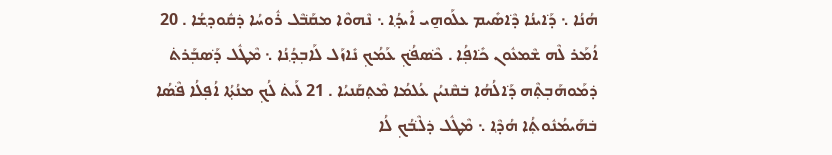ܗܳܢܳܐ ܆ ܕ݁ܰܐܝܢܳܐ ܕ݁ܶܐܣܺܝܡ ܥܠܰܘܗ̱ܝ ܐܺܝܕ݂ܳܐ ܆ ܢܶܗܘܶܐ ܡܩܰܒ݁ܶܠ ܪܽܘܚܳܐ ܕ݁ܩܽܘܕ݂ܫܳܐ . 20 ܐܳܡܰܪ ܠܶܗ ܫܶܡܥܽܘܢ ܟ݁ܺܐܦ݂ܳܐ . ܟ݁ܶܣܦ݁ܳܟ݂ ܥܰܡܳܟ݂ ܢܺܐܙܰܠ ܠܰܐܒ݂ܕ݂ܳܢܳܐ ܆ ܡܶܛܽܠ ܕ݁ܰܣܒ݂ܰܪܬ݁ ܕ݁ܡܰܘܗܰܒ݂ܬ݂ܶܗ ܕ݁ܰܐܠܳܗܳܐ ܒ݁ܩܶܢܝܳܢ ܥܳܠܡܳܐ ܡܶܬ݂ܩܰܢܝܳܐ . 21 ܠܰܝܬ݁ ܠܳܟ݂ ܡܢܳܬ݂ܳܐ ܐܳܦ݂ܠܳܐ ܦ݁ܶܣܳܐ ܒ݁ܗܰܝܡܳܢܽܘܬ݂ܳܐ ܗܳܕ݂ܶܐ ܆ ܡܶܛܽܠ ܕ݁ܠܶܒ݁ܳܟ݂ ܠܳܐ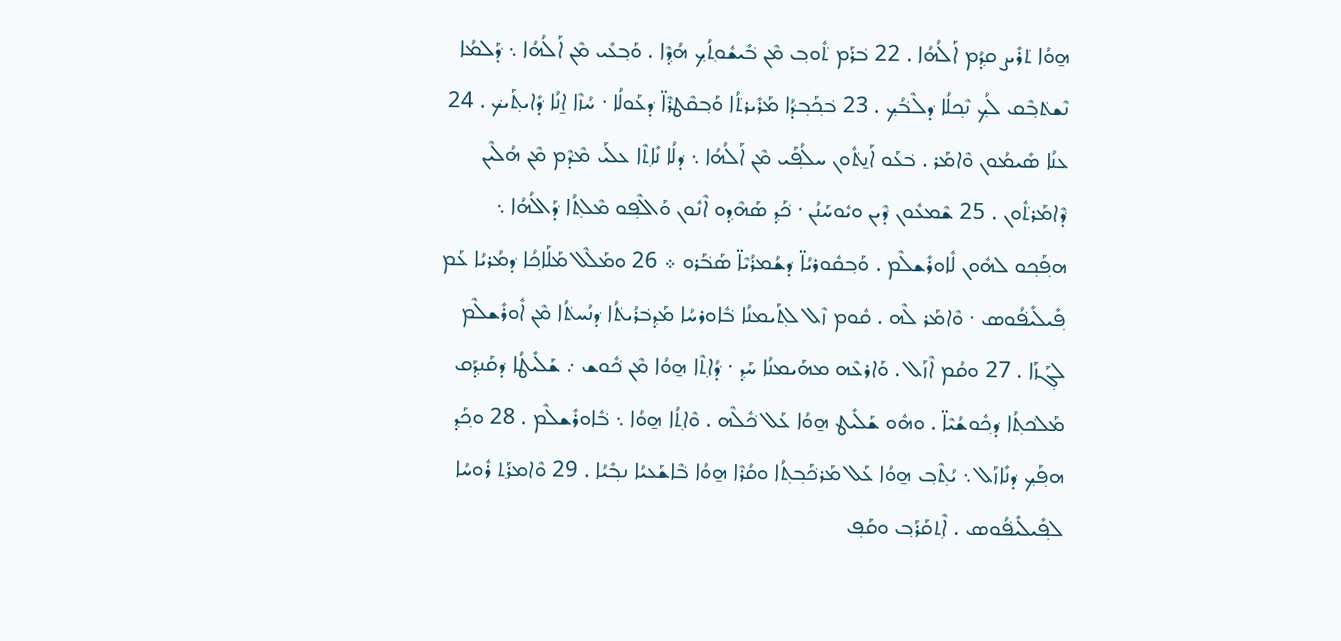ܗ̱ܘܳܐ ܬ݁ܪܺܝܨ ܩܕ݂ܳܡ ܐܰܠܳܗܳܐ . 22 ܒ݁ܪܰܡ ܬ݁ܽܘܒ݂ ܡܶܢ ܒ݁ܺܝܫܽܘܬ݂ܳܟ݂ ܗܳܕ݂ܶܐ . ܘܰܒ݂ܥܺܝ ܡܶܢ ܐܰܠܳܗܳܐ ܆ ܕ݁ܰܠܡܳܐ ܢܶܫܬ݁ܒ݂ܶܩ ܠܳܟ݂ ܢܶܟ݂ܠܳܐ ܕ݁ܠܶܒ݁ܳܟ݂ . 23 ܒ݁ܟ݂ܰܒ݂ܕ݁ܳܐ ܡܰܪܺܝܪܬ݁ܳܐ ܘܰܒ݂ܩܶܛܪܶܐ̈ ܕ݁ܥܰܘܠܳܐ ܁ ܚܳܙܶܐ ܐ̱ܢܳܐ ܕ݁ܺܐܝܬ݂ܰܝܟ݁ . 24 ܥܢܳܐ ܣܺܝܡܳܘܢ ܘܶܐܡܰܪ . ܒ݁ܥܰܘ ܐܰܢ̱ܬ݁ܽܘܢ ܚܠܳܦ݂ܰܝ ܡܶܢ ܐܰܠܳܗܳܐ ܆ ܕ݁ܠܳܐ ܢܺܐܬ݂ܶܐ ܥܠܰܝ ܡܶܕ݁ܶܡ ܡܶܢ ܗܳܠܶܝܢ ܕ݁ܶܐܡܰܪܬ݁ܽܘܢ . 25 ܫܶܡܥܽܘܢ ܕ݁ܶܝܢ ܘܝܽܘܚܰܢܳܢ ܁ ܟ݁ܰܕ݂ ܣܰܗܶܕ݂ܘ ܐܶܢܽܘܢ ܘܰܐܠܶܦ݂ܘ ܡܶܠܬ݂ܳܐ ܕ݁ܰܐܠܳܗܳܐ ܆ ܗܦ݂ܰܟ݂ܘ ܠܗܽܘܢ ܠܽܐܘܪܺܫܠܶܡ . ܘܰܒ݂ܩܽܘܪܝܳܐ̈ ܕ݁ܫܳܡܪܳܝܶܐ̈ ܣܰܒ݁ܰܪܘ ܀ 26 ܘܡܰܠܶܠ ܡܰܠܰܐܟ݂ܳܐ ܕ݁ܡܳܪܝܳܐ ܥܰܡ ܦ݂ܺܝܠܺܝܦ݁ܳܘܣ ܁ ܘܶܐܡܰܪ ܠܶܗ . ܩܽܘܡ ܙܶܠ ܠܬ݂ܰܝܡܢܳܐ ܒ݁ܽܐܘܪܚܳܐ ܡܰܕ݂ܒ݁ܪܳܝܬ݁ܳܐ ܕ݁ܢܳܚܬ݁ܳܐ ܡܶܢ ܐܽܘܪܺܫܠܶܡ ܠܓ݂ܰܙܰܐ . 27 ܘܩܳܡ ܐܶܙܰܠ . ܘܰܐܪܥܶܗ ܡܗܰܝܡܢܳܐ ܚܰܕ݂ ܁ ܕ݁ܳܐܬ݂ܶܐ ܗ̱ܘܳܐ ܡܶܢ ܟ݁ܽܘܫ ܇ ܫܰܠܺܝܛܳܐ ܕ݁ܩܰܢܕ݂ܰܩ ܡܰܠܟ݁ܬ݂ܳܐ ܕ݁ܟ݂ܽܘܫܳܝܶܐ̈ . ܘܗܽܘ ܫܰܠܺܝܛ ܗ̱ܘܳܐ ܥܰܠ ܟ݁ܽܠܶܗ . ܘܶܐܬ݂ܳܐ ܗ̱ܘܳܐ ܆ ܒ݁ܽܐܘܪܺܫܠܶܡ . 28 ܘܟ݂ܰܕ݂ ܗܦ݂ܰܟ݂ ܕ݁ܢܺܐܙܰܠ ܆ ܝܳܬ݂ܶܒ݂ ܗ̱ܘܳܐ ܥܰܠ ܡܰܪܟ݁ܰܒ݂ܬ݂ܳܐ ܘܩܳܪܶܐ ܗ̱ܘܳܐ ܒ݁ܶܐܫܰܥܝܳܐ ܢܒ݂ܺܝܳܐ . 29 ܘܶܐܡܪܰܬ݂ ܪܽܘܚܳܐ ܠܦ݂ܺܝܠܺܝܦ݁ܳܘܣ . ܐܶܬ݂ܩܰܪܰܒ݂ ܘܩܰܦ݂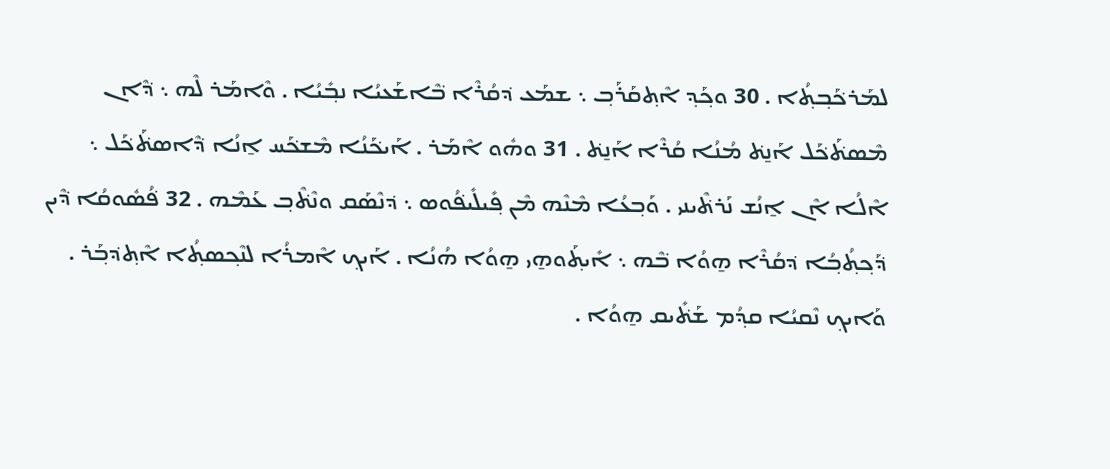ܠܡܰܪܟ݁ܰܒ݂ܬ݂ܳܐ . 30 ܘܟ݂ܰܕ݂ ܐܶܬ݂ܩܰܪܰܒ݂ ܆ ܫܡܰܥ ܕ݁ܩܳܪܶܐ ܒ݁ܶܐܫܰܥܝܳܐ ܢܒ݂ܺܝܳܐ . ܘܶܐܡܰܪ ܠܶܗ ܆ ܕ݁ܶܐܢ ܡܶܣܬ݁ܰܟ݁ܰܠ ܐܰܢ̱ܬ݁ ܡܳܢܳܐ ܩܳܪܶܐ ܐܰܢ̱ܬ݁ . 31 ܘܗܽܘ ܐܶܡܰܪ . ܐܰܝܟ݁ܰܢܳܐ ܡܶܫܟ݁ܰܚ ܐ̱ܢܳܐ ܕ݁ܶܐܣܬ݁ܰܟ݁ܰܠ ܆ ܐܶܠܳܐ ܐܶܢ ܐ̱ܢܳܫ ܢܰܪܬ݁ܶܝܢܝ . ܘܰܒ݂ܥܳܐ ܡܶܢܶܗ ܡܶܢ ܦ݂ܺܝܠܺܝܦ݁ܳܘܣ ܆ ܕ݁ܢܶܣܰܩ ܘܢܶܬ݁ܶܒ݂ ܥܰܡܶܗ . 32 ܦ݁ܳܣܽܘܩܳܐ ܕ݁ܶܝܢ ܕ݁ܰܟ݂ܬ݂ܳܒ݂ܳܐ ܕ݁ܩܳܪܶܐ ܗ̱ܘܳܐ ܒ݁ܶܗ ܆ ܐܺܝܬ݂ܰܘܗ̱ܝ ܗ̱ܘܳܐ ܗܳܢܳܐ . ܐܰܝܟ݂ ܐܶܡܪܳܐ ܠܢܶܟ݂ܣܬ݂ܳܐ ܐܶܬ݂ܕ݁ܒ݂ܰܪ . ܘܰܐܝܟ݂ ܢܶܩܝܳܐ ܩܕ݂ܳܡ ܫܰܬ݁ܺܝܩ ܗ̱ܘܳܐ .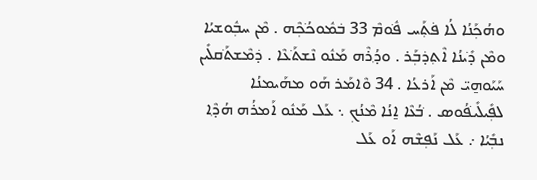ܘܗܳܟ݂ܰܢܳܐ ܠܳܐ ܦ݁ܬ݂ܰܚ ܦ݁ܽܘܡܶ 33 ܒ݁ܡܽܘܟ݁ܳܟ݂ܶܗ . ܡܶܢ ܚܒ݂ܽܘܫܝܳܐ ܘܡܶܢ ܕ݁ܺܝܢܳܐ ܐܶܬ݂ܕ݁ܒ݂ܰܪ . ܘܕ݂ܳܪܶܗ ܡܰܢܽܘ ܢܶܫܬ݁ܰܥܶܐ . ܕ݁ܡܶܫܬ݁ܰܩܠܺܝܢ ܚܰܝܰܘܗ̱ܝ̈ ܡܶܢ ܐܰܪܥܳܐ . 34 ܘܶܐܡܰܪ ܗܰܘ ܡܗܰܝܡܢܳܐ ܠܦ݂ܺܝܠܺܝܦ݁ܳܘܣ . ܒ݁ܳܥܶܐ ܐ̱ܢܳܐ ܡܶܢܳܟ݂ ܆ ܥܰܠ ܡܰܢܽܘ ܐܰܡܪܳܗ ܗܳܕ݂ܶܐ ܢܒ݂ܺܝܳܐ ܇ ܥܰܠ ܢܰܦ݂ܫܶܗ ܐܰܘ ܥܰܠ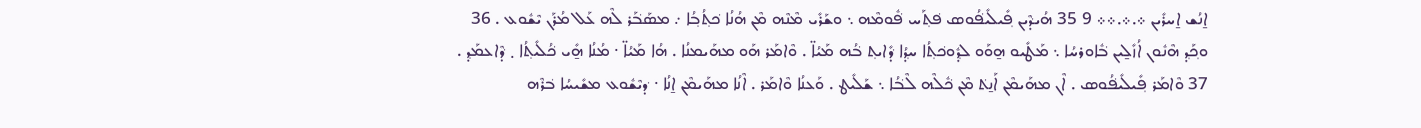ܐ̱ܢܳܫ ܐ̱ܚܪܺܝܢ ܀.܀.܀܀ 9 35 ܗܳܝܕ݁ܶܝܢ ܦ݂ܺܝܠܺܝܦ݁ܳܘܣ ܦ݁ܬ݂ܰܚ ܦ݁ܽܘܡܶܗ ܆ ܘܫܰܪܺܝ ܡܶܢܶܗ ܡܶܢ ܗܳܢܳܐ ܟ݁ܬ݂ܳܒ݂ܳܐ ܇ ܡܣܰܒ݁ܰܪ ܠܶܗ ܥܰܠ ܡܳܪܰܢ ܝܶܫܽܘܥ . 36 ܘܟ݂ܰܕ݂ ܗܶܢܽܘܢ ܐܳܙܺܠ̱ܝܢ ܒ݁ܽܐܘܪܚܳܐ ܆ ܡܰܛܺܝܘ ܗ̱ܘܰܘ ܠܕ݂ܽܘܟ݁ܬ݂ܳܐ ܚܕ݂ܳܐ ܕ݁ܺܐܝܬ݂ ܒ݁ܳܗ ܡܰܝܳܐ̈ . ܘܶܐܡܰܪ ܗܰܘ ܡܗܰܝܡܢܳܐ . ܗܳܐ ܡܰܝܳܐ̈ ܁ ܡܳܢܳܐ ܗ̱ܺܝ ܟ݁ܳܠܺܝܬ݂ܳܐ ܂ ܕ݁ܶܐܥܡܰܕ݂ . 37 ܘܶܐܡܰܪ ܦ݂ܺܝܠܺܝܦ݁ܳܘܣ . ܐܶܢ ܡܗܰܝܡܶܢ ܐܰܢ̱ܬ݁ ܡܶܢ ܟ݁ܽܠܶܗ ܠܶܒ݁ܳܐ ܆ ܫܰܠܺܝܛ . ܘܰܥܢܳܐ ܘܶܐܡܰܪ . ܐܶܢܳܐ ܡܗܰܝܡܶܢ ܐ̱ܢܳܐ ܁ ܕ݁ܝܶܫܽܘܥ ܡܫܺܝܚܳܐ ܒ݁ܪܶܗ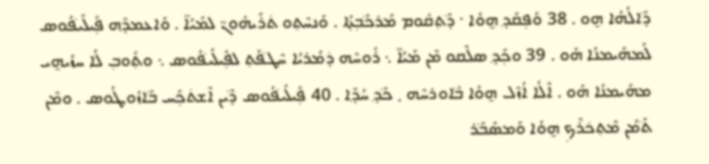ܕ݁ܰܐܠܳܗܳܐ ܗ̱ܘ . 38 ܘܰܦ݂ܩܰܕ݂ ܗ̱ܘܳܐ ܁ ܕ݁ܰܬ݂ܩܽܘܡ ܡܰܪܟ݁ܰܒ݂ܬ݂ܳܐ . ܘܰܢܚܶܬ݂ܘ ܬ݁ܪܰܝܗܽܘܢ̈ ܠܡܰܝܳܐ̈ . ܘܰܐܥܡܕ݂ܶܗ ܦ݂ܺܝܠܺܝܦ݁ܳܘܣ ܠܰܡܗܰܝܡܢܳܐ ܗܰܘ . 39 ܘܟ݂ܰܕ݂ ܣܠܶܩܘ ܡܶܢ ܡܰܝܳܐ̈ ܆ ܪܽܘܚܶܗ ܕ݁ܡܳܪܝܳܐ ܚܶܛܦ݁ܰܬ݂ ܠܦ݂ܺܝܠܺܝܦ݁ܳܘܣ ܆ ܘܬ݂ܽܘܒ݂ ܠܳܐ ܚܙܳܝܗ̱ܝ ܡܗܰܝܡܢܳܐ ܗܰܘ . ܐܶܠܳܐ ܐܳܙܶܠ ܗ̱ܘܳܐ ܒ݁ܽܐܘܪܚܶܗ ܂ ܟ݁ܰܕ݂ ܚܳܕ݂ܶܐ . 40 ܦ݂ܺܝܠܺܝܦ݁ܳܘܣ ܕ݁ܶܝܢ ܐܶܫܬ݁ܟ݂ܰܚ ܒ݁ܰܐܙܳܘܛܳܘܣ . ܘܡܶܢ ܬ݁ܰܡܳܢ ܡܶܬ݂ܟ݁ܪܶܟ݂ ܗ̱ܘܳܐ ܘܰܡܣܰܒ݁ܰܪ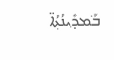ܒ݁ܰܡܕ݂ܺܝܢܳܬ݂ܳܐ̈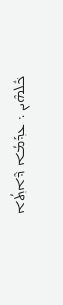ܟ݁ܽܠܗܶܝܢ ܆ ܥܕ݂ܰܡܳܐ ܕ݁ܶܐܬ݂ܳܐ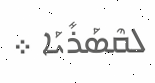ܠܩܶܣܰܪܺܝܰܐ ܀